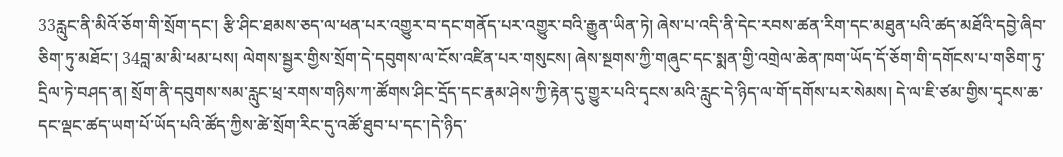33རླུང་ནི་མིའོ་ཅོག་གི་སྲོག་དང་། རྩི་ཤིང་ཐམས་ཅད་ལ་ཕན་པར་འགྱུར་བ་དང་གནོད་པར་འགྱུར་བའི་རྒྱུན་ཡིན་ཏེ། ཞེས་པ་འདི་ནི་དེང་རབས་ཚན་རིག་དང་མཐུན་པའི་ཚད་མཐོའི་དབྱེ་ཞིབ་ཅིག་ཏུ་མཐོང་། 34བླ་མ་མི་ཕམ་པས། ལེགས་སྦྱར་གྱིས་སྲོག་དེ་དབུགས་ལ་ངོས་འཛིན་པར་གསུངས། ཞེས་སྔགས་ཀྱི་གཞུང་དང་སྨན་གྱི་འགྲེལ་ཆེན་ཁག་ཡོད་དོ་ཅོག་གི་དགོངས་པ་གཅིག་ཏུ་དྲིལ་ཏེ་བཤད་ན། སྲོག་ནི་དབུགས་སམ་རླུང་ཕྲ་རགས་གཉིས་ཀ་ཚོགས་ཤིང་དྲོད་དང་རྣམ་ཤེས་ཀྱི་རྟེན་དུ་གྱུར་པའི་དྭངས་མའི་རླུང་དེ་ཉིད་ལ་གོ་དགོས་པར་སེམས། དེ་ལ་ཇི་ཙམ་གྱིས་དྭངས་ཆ་དང་ལྡང་ཚད་ཡག་པོ་ཡོད་པའི་ཚོད་ཀྱིས་ཚེ་སྲོག་རིང་དུ་འཚོ་ཐུབ་པ་དང་།དེ་ཉིད་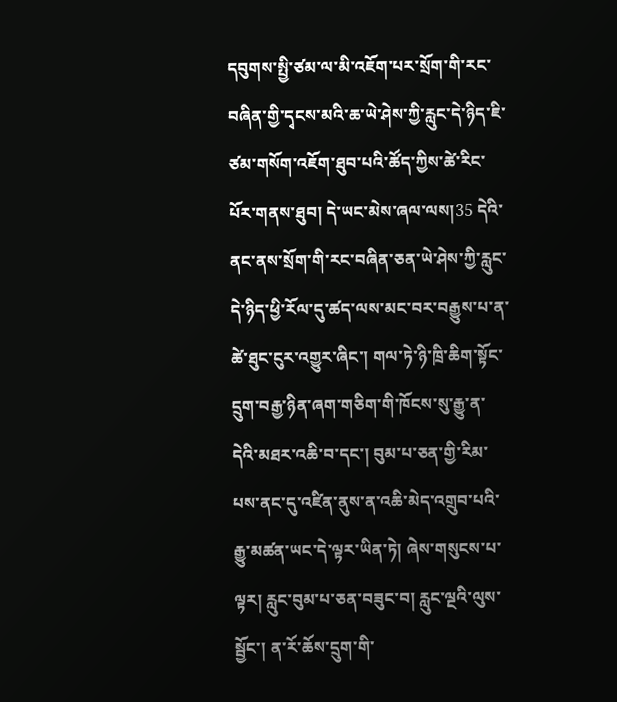དབུགས་སྤྱི་ཙམ་ལ་མི་འཇོག་པར་སྲོག་གི་རང་བཞིན་གྱི་དྭངས་མའི་ཆ་ཡེ་ཤེས་ཀྱི་རླུང་དེ་ཉིད་ཇི་ཙམ་གསོག་འཇོག་ཐུབ་པའི་ཚོད་ཀྱིས་ཚེ་རིང་པོར་གནས་ཐུབ། དེ་ཡང་མེས་ཞལ་ལས།35 དེའི་ནང་ནས་སྲོག་གི་རང་བཞིན་ཅན་ཡེ་ཤེས་ཀྱི་རླུང་དེ་ཉིད་ཕྱི་རོལ་དུ་ཚད་ལས་མང་བར་བརྒྱུས་པ་ན་ཚེ་ཐུང་ངུར་འགྱུར་ཞིང་། གལ་ཏེ་ཉི་ཁྲི་ཆིག་སྟོང་དྲུག་བརྒྱ་ཉིན་ཞག་གཅིག་གི་ཁོངས་སུ་རྒྱུ་ན་དེའི་མཐར་འཆི་བ་དང་། བུམ་པ་ཅན་གྱི་རིམ་པས་ནང་དུ་འཛིན་ནུས་ན་འཆི་མེད་འགྲུབ་པའི་རྒྱུ་མཚན་ཡང་དེ་ལྟར་ཡིན་ཏེ། ཞེས་གསུངས་པ་ལྟར། རླུང་བུམ་པ་ཅན་བཟུང་བ། རླུང་ལྔའི་ལུས་སྦྱོང་། ན་རོ་ཆོས་དྲུག་གི་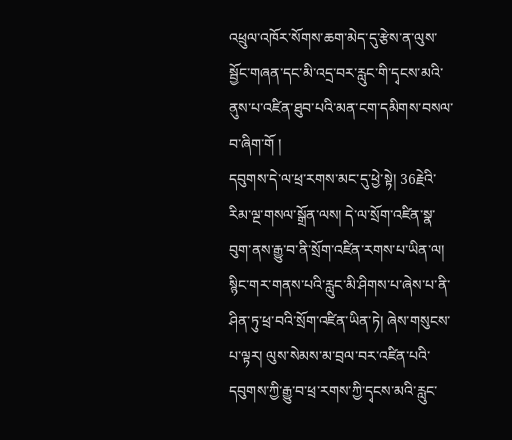འཕྲུལ་འཁོར་སོགས་ཆག་མེད་དུ་རྩེས་ན་ལུས་སྦྱོང་གཞན་དང་མི་འདྲ་བར་རླུང་གི་དྭངས་མའི་ནུས་པ་འཛིན་ཐུབ་པའི་མན་ངག་དམིགས་བསལ་བ་ཞིག་གོ །
དབུགས་དེ་ལ་ཕྲ་རགས་མང་དུ་ཕྱེ་སྟེ། 36རྗེའི་རིམ་ལྔ་གསལ་སྒྲོན་ལས། དེ་ལ་སྲོག་འཛིན་སྣ་བུག་ནས་རྒྱུ་བ་ནི་སྲོག་འཛིན་རགས་པ་ཡིན་ལ། སྙིང་གར་གནས་པའི་རླུང་མི་ཤིགས་པ་ཞེས་པ་ནི་ཤིན་ཏུ་ཕྲ་བའི་སྲོག་འཛིན་ཡིན་ཏེ། ཞེས་གསུངས་པ་ལྟར། ལུས་སེམས་མ་བྲལ་བར་འཛིན་པའི་དབུགས་ཀྱི་རྒྱུ་བ་ཕྲ་རགས་ཀྱི་དྭངས་མའི་རླུང་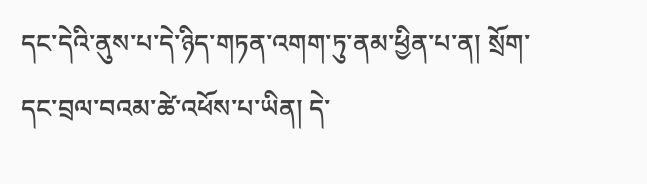དང་དེའི་ནུས་པ་དེ་ཉིད་གཏན་འགག་ཏུ་ནམ་ཕྱིན་པ་ན། སྲོག་དང་བྲལ་བའམ་ཚེ་འཕོས་པ་ཡིན། དེ་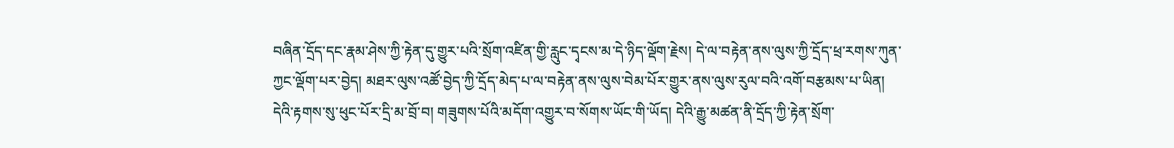བཞིན་དྲོད་དང་རྣམ་ཤེས་ཀྱི་རྟེན་དུ་གྱུར་པའི་སྲོག་འཛིན་གྱི་རླུང་དྭངས་མ་དེ་ཉིད་ལྡོག་རྗེས། དེ་ལ་བརྟེན་ནས་ལུས་ཀྱི་དྲོད་ཕྲ་རགས་ཀུན་ཀྱང་ལྡོག་པར་བྱེད། མཐར་ལུས་འཚོ་བྱེད་ཀྱི་དྲོད་མེད་པ་ལ་བརྟེན་ནས་ལུས་བེམ་པོར་གྱུར་ནས་ལུས་རུལ་བའི་འགོ་བརྩམས་པ་ཡིན། དེའི་རྟགས་སུ་ཕུང་པོར་དྲི་མ་བྲོ་བ། གཟུགས་པོའི་མདོག་འགྱུར་བ་སོགས་ཡོང་གི་ཡོད། དེའི་རྒྱུ་མཚན་ནི་དྲོད་ཀྱི་རྟེན་སྲོག་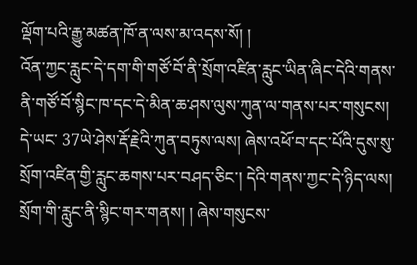ལྡོག་པའི་རྒྱུ་མཚན་ཁོ་ན་ལས་མ་འདས་སོ། །
འོན་ཀྱང་རླུང་དེ་དག་གི་གཙོ་བོ་ནི་སྲོག་འཛིན་རླུང་ཡིན་ཞིང་དེའི་གནས་ནི་གཙོ་བོ་སྙིང་ཁ་དང་དེ་མིན་ཆ་ཤས་ལུས་ཀུན་ལ་གནས་པར་གསུངས། དེ་ཡང་ 37ཡེ་ཤེས་རྡོ་རྗེའི་ཀུན་བཏུས་ལས། ཞེས་འཕོ་བ་དང་པོའི་དུས་སུ་སྲོག་འཛིན་གྱི་རླུང་ཆགས་པར་བཤད་ཅིང་། དེའི་གནས་ཀྱང་དེ་ཉིད་ལས། སྲོག་གི་རླུང་ནི་སྙིང་གར་གནས། ། ཞེས་གསུངས་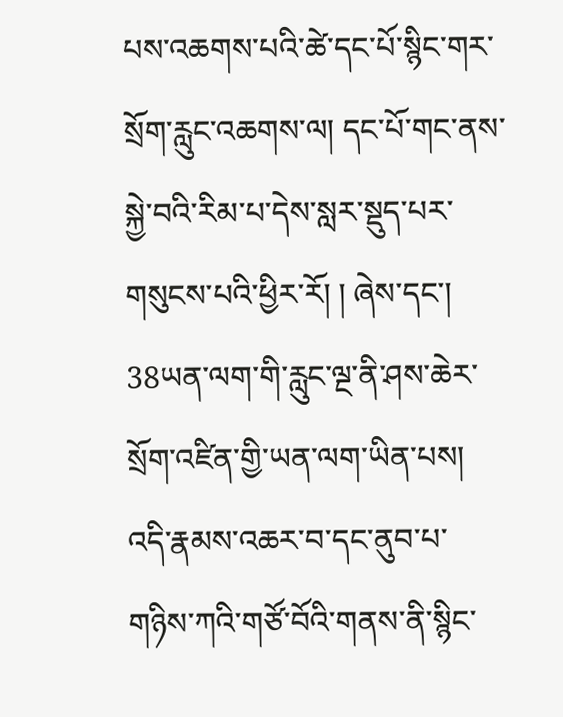པས་འཆགས་པའི་ཚེ་དང་པོ་སྙིང་གར་སྲོག་རླུང་འཆགས་ལ། དང་པོ་གང་ནས་སྐྱེ་བའི་རིམ་པ་དེས་སླར་སྡུད་པར་གསུངས་པའི་ཕྱིར་རོ། ། ཞེས་དང་། 38ཡན་ལག་གི་རླུང་ལྔ་ནི་ཤས་ཆེར་སྲོག་འཛིན་གྱི་ཡན་ལག་ཡིན་པས། འདི་རྣམས་འཆར་བ་དང་ནུབ་པ་གཉིས་ཀའི་གཙོ་བོའི་གནས་ནི་སྙིང་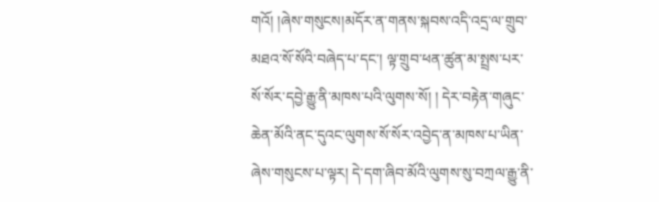གའོ། །ཞེས་གསུངས།མདོར་ན་གནས་སྐབས་འདི་འདྲ་ལ་གྲུབ་མཐའ་སོ་སོའི་བཞེད་པ་དང་། ལྟ་གྲུབ་ཕན་ཚུན་མ་སྤྲས་པར་སོ་སོར་དབྱེ་རྒྱུ་ནི་མཁས་པའི་ལུགས་སོ། ། དེར་བརྟེན་གཞུང་ཆེན་མོའི་ནང་དུའང་ལུགས་སོ་སོར་འབྱེད་ན་མཁས་པ་ཡིན་ཞེས་གསུངས་པ་ལྟར། དེ་དག་ཞིབ་མོའི་ལུགས་སུ་བཀྲལ་རྒྱུ་ནི་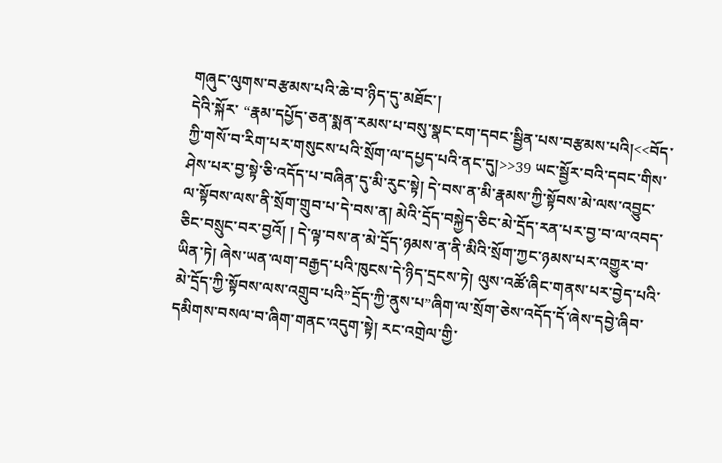གཞུང་ལུགས་བརྩམས་པའི་ཆེ་བ་ཉིད་དུ་མཐོང་།
དེའི་སྐོར་ “རྣམ་དཔྱོད་ཅན་སྨན་རམས་པ་བསུ་སྣང་ངག་དབང་སྦྱིན་པས་བརྩམས་པའི།<<བོད་ཀྱི་གསོ་བ་རིག་པར་གསུངས་པའི་སྲོག་ལ་དཔྱད་པའི་ནང་དུ།>>39 ཡང་སྦྱོར་བའི་དབང་གིས་ཤེས་པར་བྱ་སྟེ་ཅི་འདོད་པ་བཞིན་དུ་མི་རུང་སྟེ། དེ་བས་ན་མི་རྣམས་ཀྱི་སྟོབས་མེ་ལས་འབྱུང་ལ་སྟོབས་ལས་ནི་སྲོག་གྲུབ་པ་དེ་བས་ན། མེའི་དྲོད་བསྐྱེད་ཅིང་མེ་དྲོད་རན་པར་བྱ་བ་ལ་འབད་ཅིང་བསྲུང་བར་བྱའོ། ། དེ་ལྟ་བས་ན་མེ་དྲོད་ཉམས་ན་ནི་མིའི་སྲོག་ཀྱང་ཉམས་པར་འགྱུར་བ་ཡིན་ཏེ། ཞེས་ཡན་ལག་བརྒྱད་པའི་ཁུངས་དེ་ཉིད་དྲངས་ཏེ། ལུས་འཚོ་ཞིང་གནས་པར་བྱེད་པའི་མེ་དྲོད་ཀྱི་སྟོབས་ལས་འགྲུབ་པའི”དྲོད་ཀྱི་ནུས་པ”ཞིག་ལ་སྲོག་ཅེས་འདོད་དོ་ཞེས་དབྱེ་ཞིབ་དམིགས་བསལ་བ་ཞིག་གནང་འདུག་སྟེ། རང་འགྲེལ་གྱི་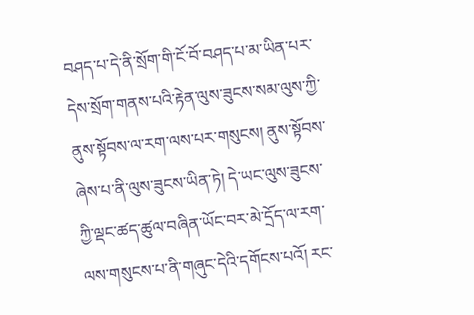བཤད་པ་དེ་ནི་སྲོག་གི་ངོ་བོ་བཤད་པ་མ་ཡིན་པར་དེས་སྲོག་གནས་པའི་རྟེན་ལུས་ཟུངས་སམ་ལུས་ཀྱི་ནུས་སྟོབས་ལ་རག་ལས་པར་གསུངས། ནུས་སྟོབས་ཞེས་པ་ནི་ལུས་ཟུངས་ཡིན་ཏེ། དེ་ཡང་ལུས་ཟུངས་ཀྱི་ལྡང་ཚད་ཚུལ་བཞིན་ཡོང་བར་མེ་དྲོད་ལ་རག་ལས་གསུངས་པ་ནི་གཞུང་དེའི་དགོངས་པའོ། རང་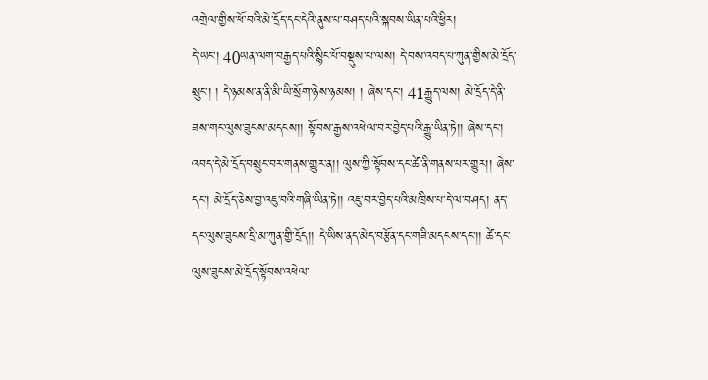འགྲེལ་གྱིས་ཕོ་བའི་མེ་དྲོད་དང་དེའི་ནུས་པ་བཤད་པའི་སྐབས་ཡིན་པའི་ཕྱིར།
དེ་ཡང་། 40ཡན་ལག་བརྒྱད་པའི་སྙིང་པོ་བསྡུས་པ་ལས། དེ་བས་འབད་པ་ཀུན་གྱིས་མེ་དྲོད་སྲུང་། ། དེ་ཉམས་ན་ནི་མི་ཡི་སྲོག་ཉེས་ཉམས། ། ཞེས་དང་། 41རྒྱུད་ལས། མེ་དྲོད་དེ་ནི་ཟས་གང་ལུས་ཟུངས་མདངས།། སྟོབས་རྒྱས་འཕེལ་བར་བྱེད་པའི་རྒྱུ་ཡིན་ཏེ།། ཞེས་དང་། འབད་དེ་མེ་དྲོད་བསྲུང་བར་གནས་གྱུར་ན།། ལུས་ཀྱི་སྟོབས་དང་ཚེ་ནི་གནས་པར་གྱུར།། ཞེས་དང་། མེ་དྲོད་ཅེས་བྱ་འཇུ་བའི་གཞི་ཡིན་ཏེ།། འཇུ་བར་བྱེད་པའི་མཁྲིས་པ་དེ་ལ་བཤད། ནད་དང་ལུས་ཟུངས་དྲི་མ་ཀུན་གྱི་དྲོད།། དེ་ཡིས་ནད་མེད་བརྩོན་དང་གཟི་མདངས་དང་།། ཚེ་དང་ལུས་ཟུངས་མེ་དྲོད་སྟོབས་འཕེལ་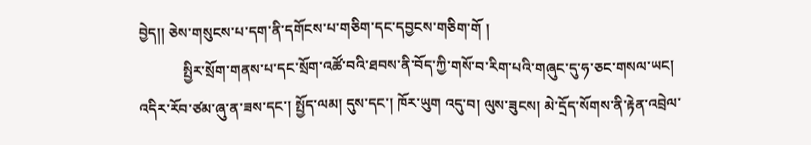བྱེད།། ཅེས་གསུངས་པ་དག་ནི་དགོངས་པ་གཅིག་དང་དབྱངས་གཅིག་གོ །
            སྤྱིར་སྲོག་གནས་པ་དང་སྲོག་འཚོ་བའི་ཐབས་ནི་བོད་ཀྱི་གསོ་བ་རིག་པའི་གཞུང་དུ་ཧ་ཅང་གསལ་ཡང། འདིར་རོབ་ཙམ་ཞུ་ན་ཟས་དང་། སྤྱོད་ལམ། དུས་དང་། ཁོར་ཡུག འདུ་བ། ལུས་ཟུངས། མེ་དྲོད་སོགས་ནི་རྟེན་འབྲེལ་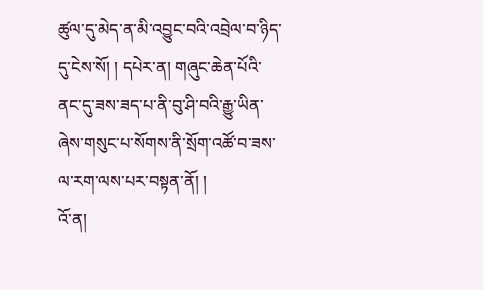ཚུལ་དུ་མེད་ན་མི་འབྱུང་བའི་འབྲེལ་བ་ཉིད་དུ་ངེས་སོ། ། དཔེར་ན། གཞུང་ཆེན་པོའི་ནང་དུ་ཟས་ཟད་པ་ནི་བུ་ཤི་བའི་རྒྱུ་ཡིན་ཞེས་གསུང་པ་སོགས་ནི་སྲོག་འཚོ་བ་ཟས་ལ་རག་ལས་པར་བསྟན་ནོ། །
འོ་ན།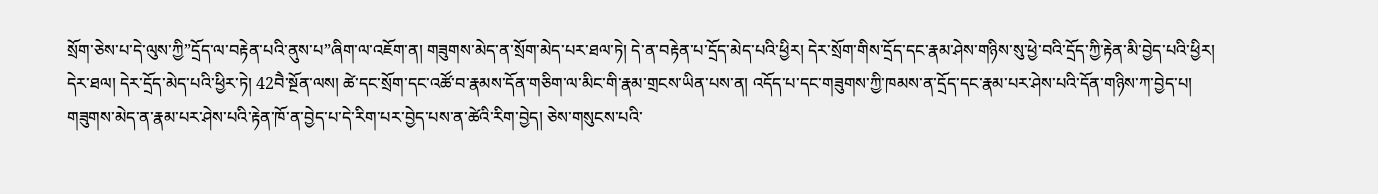སྲོག་ཅེས་པ་དེ་ལུས་ཀྱི”དྲོད་ལ་བརྟེན་པའི་ནུས་པ”ཞིག་ལ་འཇོག་ན། གཟུགས་མེད་ན་སྲོག་མེད་པར་ཐལ་ཏེ། དེ་ན་བརྟེན་པ་དྲོད་མེད་པའི་ཕྱིར། དེར་སྲོག་གིས་དྲོད་དང་རྣམ་ཤེས་གཉིས་སུ་ཕྱེ་བའི་དྲོད་ཀྱི་རྟེན་མི་བྱེད་པའི་ཕྱིར། དེར་ཐལ། དེར་དྲོད་མེད་པའི་ཕྱིར་ཏེ། 42བཻ་སྔོན་ལས། ཚེ་དང་སྲོག་དང་འཚོ་བ་རྣམས་དོན་གཅིག་ལ་མིང་གི་རྣམ་གྲངས་ཡིན་པས་ན། འདོད་པ་དང་གཟུགས་ཀྱི་ཁམས་ན་དྲོད་དང་རྣམ་པར་ཤེས་པའི་དོན་གཉིས་ཀ་བྱེད་པ། གཟུགས་མེད་ན་རྣམ་པར་ཤེས་པའི་རྟེན་ཁོ་ན་བྱེད་པ་དེ་རིག་པར་བྱེད་པས་ན་ཚེའི་རིག་བྱེད། ཅེས་གསུངས་པའི་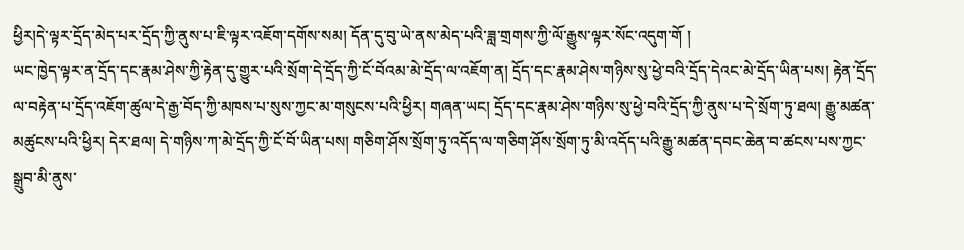ཕྱིར།དེ་ལྟར་དྲོད་མེད་པར་དྲོད་ཀྱི་ནུས་པ་ཇི་ལྟར་འཇོག་དགོས་སམ། དོན་དུ་བུ་ཡེ་ནས་མེད་པའི་ཟླ་གྲགས་ཀྱི་ལོ་རྒྱུས་ལྟར་སོང་འདུག་གོ །
ཡང་ཁྱེད་ལྟར་ན་དྲོད་དང་རྣམ་ཤེས་ཀྱི་རྟེན་དུ་གྱུར་པའི་སྲོག་དེ་དྲོད་ཀྱི་ངོ་བོའམ་མེ་དྲོད་ལ་འཇོག་ན། དྲོད་དང་རྣམ་ཤེས་གཉིས་སུ་ཕྱེ་བའི་དྲོད་དེའང་མེ་དྲོད་ཡིན་པས། རྟེན་དྲོད་ལ་བརྟེན་པ་དྲོད་འཇོག་ཚུལ་དེ་རྒྱ་བོད་ཀྱི་མཁས་པ་སུས་ཀྱང་མ་གསུངས་པའི་ཕྱིར། གཞན་ཡང། དྲོད་དང་རྣམ་ཤེས་གཉིས་སུ་ཕྱེ་བའི་དྲོད་ཀྱི་ནུས་པ་དེ་སྲོག་ཏུ་ཐལ། རྒྱུ་མཚན་མཚུངས་པའི་ཕྱིར། དེར་ཐལ། དེ་གཉིས་ཀ་མེ་དྲོད་ཀྱི་ངོ་བོ་ཡིན་པས། གཅིག་ཤོས་སྲོག་ཏུ་འདོད་ལ་གཅིག་ཤོས་སྲོག་ཏུ་མི་འདོད་པའི་རྒྱུ་མཚན་དབང་ཆེན་བ་ཚངས་པས་ཀྱང་སྒྲུབ་མི་ནུས་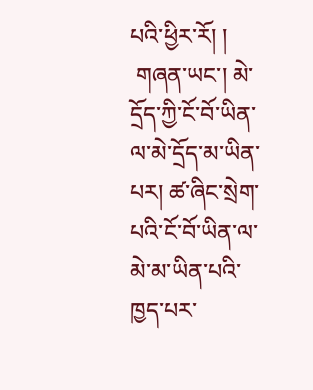པའི་ཕྱིར་རོ། །
 གཞན་ཡང་། མེ་དྲོད་ཀྱི་ངོ་བོ་ཡིན་ལ་མེ་དྲོད་མ་ཡིན་པར། ཚ་ཞིང་སྲེག་པའི་ངོ་བོ་ཡིན་ལ་མེ་མ་ཡིན་པའི་ཁྱད་པར་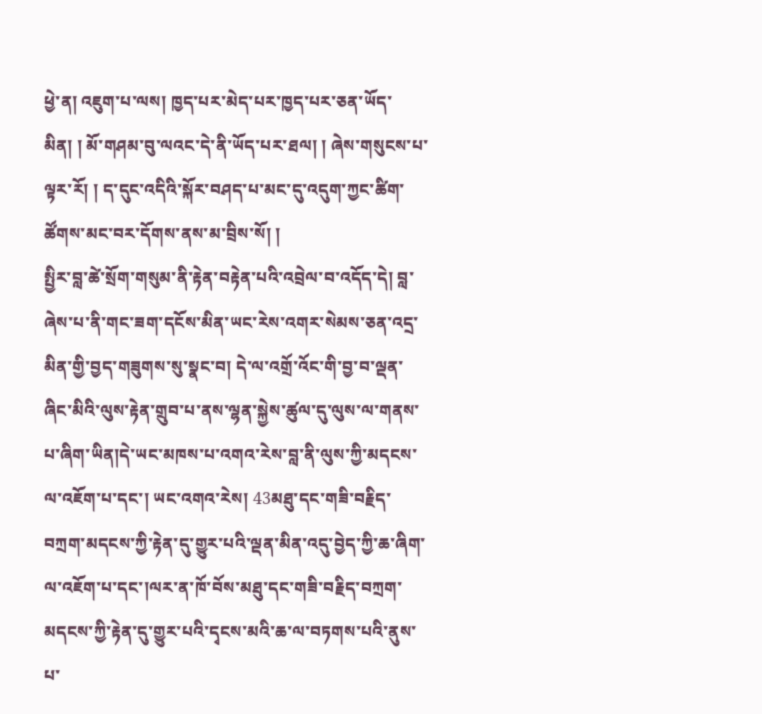ཕྱེ་ན། འཇུག་པ་ལས། ཁྱད་པར་མེད་པར་ཁྱད་པར་ཅན་ཡོད་མིན། ། མོ་གཤམ་བུ་ལའང་དེ་ནི་ཡོད་པར་ཐལ། ། ཞེས་གསུངས་པ་ལྟར་རོ། ། ད་དུང་འདིའི་སྐོར་བཤད་པ་མང་དུ་འདུག་ཀྱང་ཚིག་ཚོགས་མང་བར་དོགས་ནས་མ་བྲིས་སོ། །
སྤྱིར་བླ་ཚེ་སྲོག་གསུམ་ནི་རྟེན་བརྟེན་པའི་འབྲེལ་བ་འདོད་དེ། བླ་ཞེས་པ་ནི་གང་ཟག་དངོས་མིན་ཡང་རེས་འགར་སེམས་ཅན་འདྲ་མིན་གྱི་བྱད་གཟུགས་སུ་སྣང་བ། དེ་ལ་འགྲོ་འོང་གི་བྱ་བ་ལྡན་ཞིང་མིའི་ལུས་རྟེན་གྲུབ་པ་ནས་ལྷན་སྐྱེས་ཚུལ་དུ་ལུས་ལ་གནས་པ་ཞིག་ཡིན།དེ་ཡང་མཁས་པ་འགའ་རེས་བླ་ནི་ལུས་ཀྱི་མདངས་ལ་འཇོག་པ་དང་། ཡང་འགའ་རེས། 43མཐུ་དང་གཟི་བརྗིད་བཀྲག་མདངས་ཀྱི་རྟེན་དུ་གྱུར་པའི་ལྡན་མིན་འདུ་བྱེད་ཀྱི་ཆ་ཞིག་ལ་འཇོག་པ་དང་།ལར་ན་ཁོ་བོས་མཐུ་དང་གཟི་བརྗིད་བཀྲག་མདངས་ཀྱི་རྟེན་དུ་གྱུར་པའི་དྭངས་མའི་ཆ་ལ་བཏགས་པའི་ནུས་པ་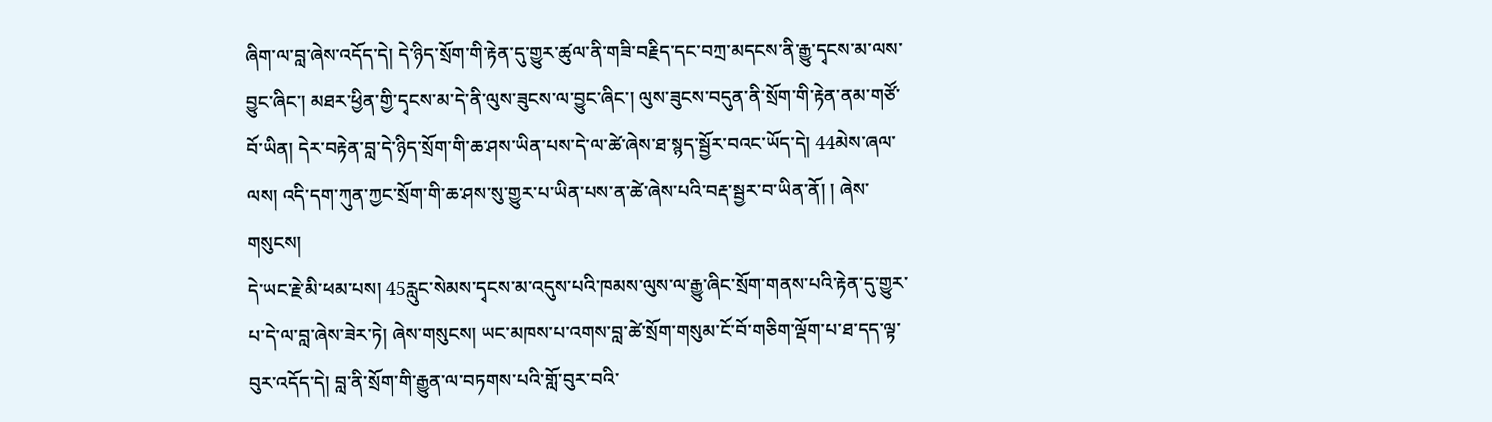ཞིག་ལ་བླ་ཞེས་འདོད་དེ། དེ་ཉིད་སྲོག་གི་རྟེན་དུ་གྱུར་ཚུལ་ནི་གཟི་བརྗིད་དང་བཀྲ་མདངས་ནི་རྒྱུ་དྭངས་མ་ལས་བྱུང་ཞིང་། མཐར་ཕྱིན་གྱི་དྭངས་མ་དེ་ནི་ལུས་ཟུངས་ལ་བྱུང་ཞིང་། ལུས་ཟུངས་བདུན་ནི་སྲོག་གི་རྟེན་ནམ་གཙོ་བོ་ཡིན། དེར་བརྟེན་བླ་དེ་ཉིད་སྲོག་གི་ཆ་ཤས་ཡིན་པས་དེ་ལ་ཚེ་ཞེས་ཐ་སྙད་སྦྱོར་བའང་ཡོད་དེ། 44མེས་ཞལ་ལས། འདི་དག་ཀུན་ཀྱང་སྲོག་གི་ཆ་ཤས་སུ་གྱུར་པ་ཡིན་པས་ན་ཚེ་ཞེས་པའི་བརྡ་སྦྱར་བ་ཡིན་ནོ། ། ཞེས་གསུངས།
དེ་ཡང་རྗེ་མི་ཕམ་པས། 45རླུང་སེམས་དྭངས་མ་འདུས་པའི་ཁམས་ལུས་ལ་རྒྱུ་ཞིང་སྲོག་གནས་པའི་རྟེན་དུ་གྱུར་པ་དེ་ལ་བླ་ཞེས་ཟེར་ཏེ། ཞེས་གསུངས། ཡང་མཁས་པ་འགས་བླ་ཚེ་སྲོག་གསུམ་ངོ་བོ་གཅིག་ལྡོག་པ་ཐ་དད་ལྟ་བུར་འདོད་དེ། བླ་ནི་སྲོག་གི་རྒྱུན་ལ་བཏགས་པའི་གློ་བུར་བའི་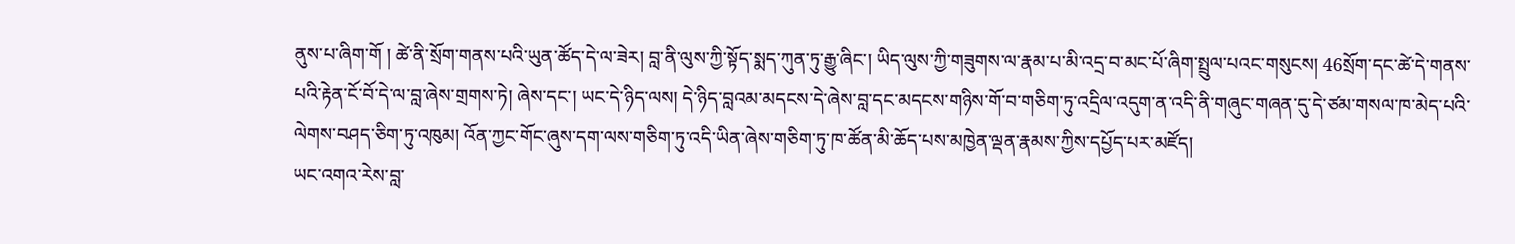ནུས་པ་ཞིག་གོ ། ཚེ་ནི་སྲོག་གནས་པའི་ཡུན་ཚོད་དེ་ལ་ཟེར། བླ་ནི་ལུས་ཀྱི་སྟོད་སྨད་ཀུན་ཏུ་རྒྱུ་ཞིང་། ཡིད་ལུས་ཀྱི་གཟུགས་ལ་རྣམ་པ་མི་འདྲ་བ་མང་པོ་ཞིག་སྤྲུལ་པའང་གསུངས། 46སྲོག་དང་ཚེ་དེ་གནས་པའི་རྟེན་ངོ་བོ་དེ་ལ་བླ་ཞེས་གྲགས་ཏེ། ཞེས་དང་། ཡང་དེ་ཉིད་ལས། དེ་ཉིད་བླའམ་མདངས་དེ་ཞེས་བླ་དང་མདངས་གཉིས་གོ་བ་གཅིག་ཏུ་འདྲིལ་འདུག་ན་འདི་ནི་གཞུང་གཞན་དུ་དེ་ཙམ་གསལ་ཁ་མེད་པའི་ལེགས་བཤད་ཅིག་ཏུ་འཁུམ། འོན་ཀྱང་གོང་ཞུས་དག་ལས་གཅིག་ཏུ་འདི་ཡིན་ཞེས་གཅིག་ཏུ་ཁ་ཚོན་མི་ཆོད་པས་མཁྱེན་ལྡན་རྣམས་ཀྱིས་དཔྱོད་པར་མཛོད།
ཡང་འགའ་རེས་བླ་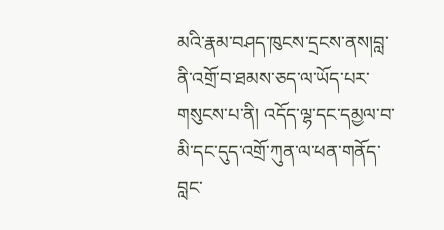མའི་རྣམ་བཤད་ཁུངས་དྲངས་ནས།བླ་ནི་འགྲོ་བ་ཐམས་ཅད་ལ་ཡོད་པར་གསུངས་པ་ནི། འདོད་ལྷ་དང་དམྱལ་བ་མི་དང་དུད་འགྲོ་ཀུན་ལ་ཕན་གནོད་བླང་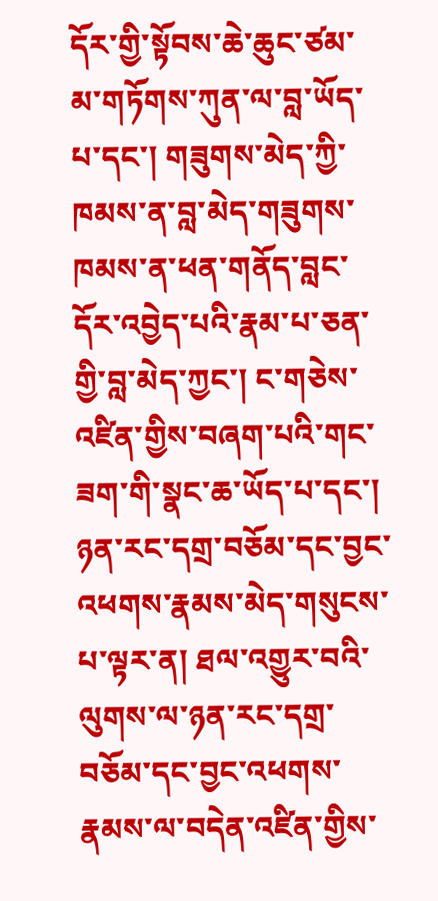དོར་གྱི་སྟོབས་ཆེ་ཆུང་ཙམ་མ་གཏོགས་ཀུན་ལ་བླ་ཡོད་པ་དང་། གཟུགས་མེད་ཀྱི་ཁམས་ན་བླ་མེད་གཟུགས་ཁམས་ན་ཕན་གནོད་བླང་དོར་འབྱེད་པའི་རྣམ་པ་ཅན་གྱི་བླ་མེད་ཀྱང་། ང་གཅེས་འཛིན་གྱིས་བཞག་པའི་གང་ཟག་གི་སྣང་ཆ་ཡོད་པ་དང་། ཉན་རང་དགྲ་བཅོམ་དང་བྱང་འཕགས་རྣམས་མེད་གསུངས་པ་ལྟར་ན། ཐལ་འགྱུར་བའི་ལུགས་ལ་ཉན་རང་དགྲ་བཅོམ་དང་བྱང་འཕགས་རྣམས་ལ་བདེན་འཛིན་གྱིས་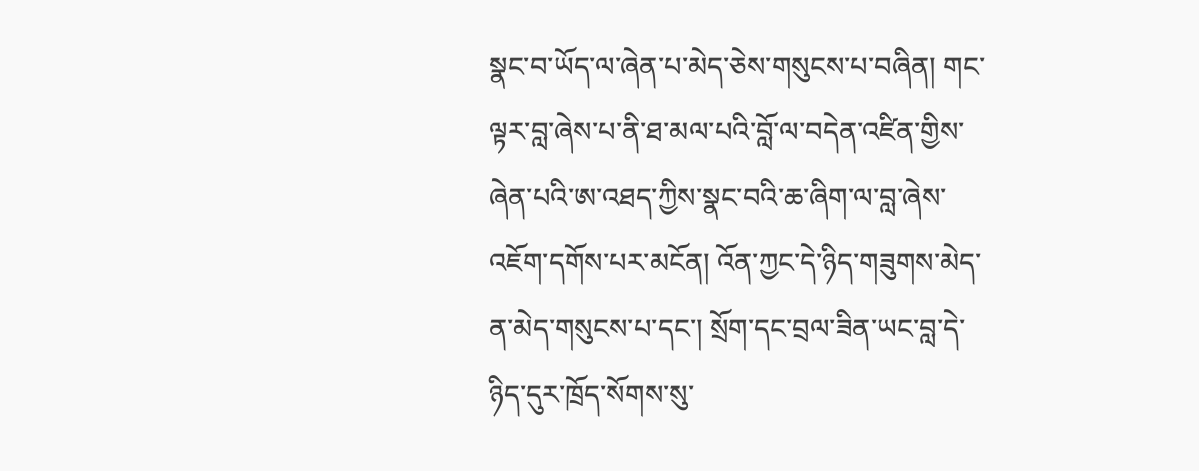སྣང་བ་ཡོད་ལ་ཞེན་པ་མེད་ཅེས་གསུངས་པ་བཞིན། གང་ལྟར་བླ་ཞེས་པ་ནི་ཐ་མལ་པའི་བློ་ལ་བདེན་འཛིན་གྱིས་ཞེན་པའི་ཨ་འཐད་ཀྱིས་སྣང་བའི་ཆ་ཞིག་ལ་བླ་ཞེས་འཇོག་དགོས་པར་མངོན། འོན་ཀྱང་དེ་ཉིད་གཟུགས་མེད་ན་མེད་གསུངས་པ་དང་། སྲོག་དང་བྲལ་ཟིན་ཡང་བླ་དེ་ཉིད་དུར་ཁྲོད་སོགས་སུ་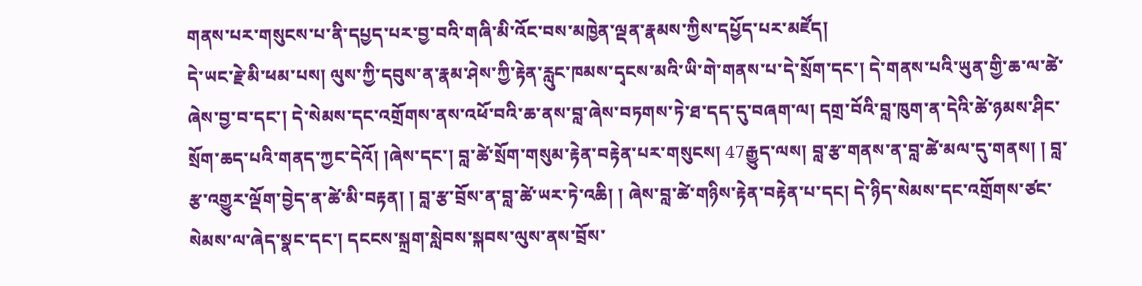གནས་པར་གསུངས་པ་ནི་དཔྱད་པར་བྱ་བའི་གཞི་མི་འོང་བས་མཁྱེན་ལྡན་རྣམས་ཀྱིས་དཔྱོད་པར་མཛོད།
དེ་ཡང་རྗེ་མི་ཕམ་པས། ལུས་ཀྱི་དབུས་ན་རྣམ་ཤེས་ཀྱི་རྟེན་རླུང་ཁམས་དྭངས་མའི་ཡི་གེ་གནས་པ་དེ་སྲོག་དང་། དེ་གནས་པའི་ཡུན་གྱི་ཆ་ལ་ཚེ་ཞེས་བྱ་བ་དང་། དེ་སེམས་དང་འགྲོགས་ནས་འཕོ་བའི་ཆ་ནས་བླ་ཞེས་བཏགས་ཏེ་ཐ་དད་དུ་བཞག་ལ། དགྲ་བོའི་བླ་ཁུག་ན་དེའི་ཚེ་ཉམས་ཤིང་སྲོག་ཆད་པའི་གནད་ཀྱང་དེའོ། །ཞེས་དང་། བླ་ཚེ་སྲོག་གསུམ་རྟེན་བརྟེན་པར་གསུངས། 47རྒྱུད་ལས། བླ་རྩ་གནས་ན་བླ་ཚེ་མལ་དུ་གནས། ། བླ་རྩ་འགྱུར་ལྡོག་བྱེད་ན་ཚེ་མི་བརྟན། ། བླ་རྩ་བྲོས་ན་བླ་ཚེ་ཡར་ཏེ་འཆི། ། ཞེས་བླ་ཚེ་གཉིས་རྟེན་བརྟེན་པ་དང། དེ་ཉིད་སེམས་དང་འགྲོགས་ཙང་སེམས་ལ་ཞེད་སྣང་དང་། དངངས་སྐྲག་སླེབས་སྐབས་ལུས་ནས་བྲོས་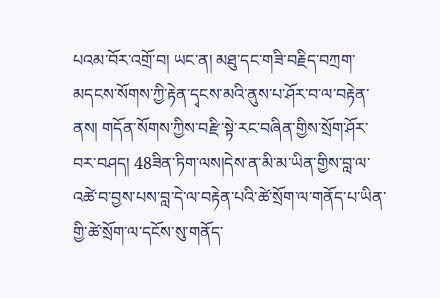པའམ་བོར་འགྲོ་བ། ཡང་ན། མཐུ་དང་གཟི་བརྗིད་བཀྲག་མདངས་སོགས་ཀྱི་རྟེན་དྭངས་མའི་ནུས་པ་ཤོར་བ་ལ་བརྟེན་ནས། གདོན་སོགས་ཀྱིས་བརྫི་སྟེ་རང་བཞིན་གྱིས་སྲོག་ཤོར་བར་བཤད། 48ཟིན་ཏིག་ལས།དེས་ན་མི་མ་ཡིན་གྱིས་བླ་ལ་འཚེ་བ་བྱས་པས་བླ་དེ་ལ་བརྟེན་པའི་ཚེ་སྲོག་ལ་གནོད་པ་ཡིན་གྱི་ཚེ་སྲོག་ལ་དངོས་སུ་གནོད་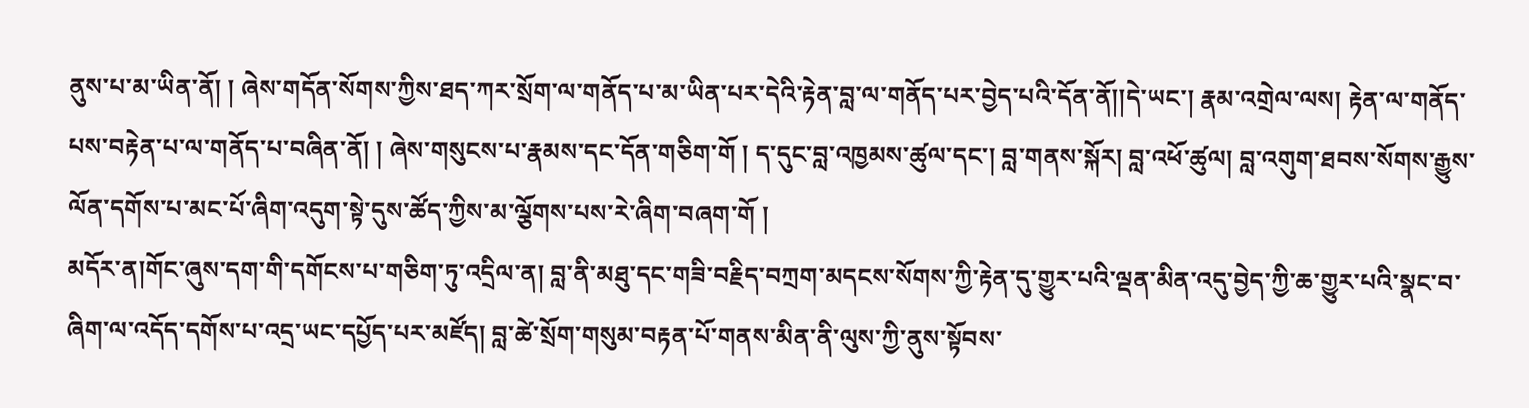ནུས་པ་མ་ཡིན་ནོ། ། ཞེས་གདོན་སོགས་ཀྱིས་ཐད་ཀར་སྲོག་ལ་གནོད་པ་མ་ཡིན་པར་དེའི་རྟེན་བླ་ལ་གནོད་པར་བྱེད་པའི་དོན་ནོ།།དེ་ཡང་། རྣམ་འགྲེལ་ལས། རྟེན་ལ་གནོད་པས་བརྟེན་པ་ལ་གནོད་པ་བཞིན་ནོ། ། ཞེས་གསུངས་པ་རྣམས་དང་དོན་གཅིག་གོ ། ད་དུང་བླ་འཁྱམས་ཚུལ་དང་། བླ་གནས་སྐོར། བླ་འཕོ་ཚུལ། བླ་འགུག་ཐབས་སོགས་རྒྱུས་ལོན་དགོས་པ་མང་པོ་ཞིག་འདུག་སྟེ་དུས་ཚོད་ཀྱིས་མ་ལྕོགས་པས་རེ་ཞིག་བཞག་གོ །
མདོར་ན།གོང་ཞུས་དག་གི་དགོངས་པ་གཅིག་ཏུ་འདྲིལ་ན། བླ་ནི་མཐུ་དང་གཟི་བརྗིད་བཀྲག་མདངས་སོགས་ཀྱི་རྟེན་དུ་གྱུར་པའི་ལྡན་མིན་འདུ་བྱེད་ཀྱི་ཆ་གྱུར་པའི་སྣང་བ་ཞིག་ལ་འདོད་དགོས་པ་འདྲ་ཡང་དཔྱོད་པར་མཛོད། བླ་ཚེ་སྲོག་གསུམ་བརྟན་པོ་གནས་མིན་ནི་ལུས་ཀྱི་ནུས་སྟོབས་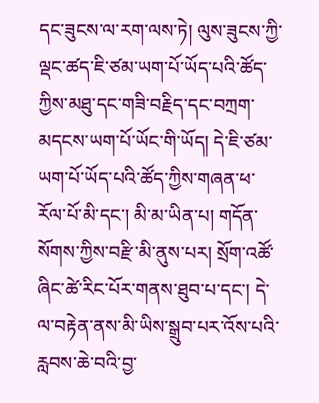དང་ཟུངས་ལ་རག་ལས་ཏེ། ལུས་ཟུངས་ཀྱི་ལྡང་ཚད་ཇི་ཙམ་ཡག་པོ་ཡོད་པའི་ཚོད་ཀྱིས་མཐུ་དང་གཟི་བརྗིད་དང་བཀྲག་མདངས་ཡག་པོ་ཡོང་གི་ཡོད། དེ་ཇི་ཙམ་ཡག་པོ་ཡོད་པའི་ཚོད་ཀྱིས་གཞན་ཕ་རོལ་པོ་མི་དང་། མི་མ་ཡིན་པ། གདོན་སོགས་ཀྱིས་བརྫི་མི་ནུས་པར། སྲོག་འཚོ་ཞིང་ཚེ་རིང་པོར་གནས་ཐུབ་པ་དང་། དེ་ལ་བརྟེན་ནས་མི་ཡིས་སྒྲུབ་པར་འོས་པའི་རླབས་ཆེ་བའི་བྱ་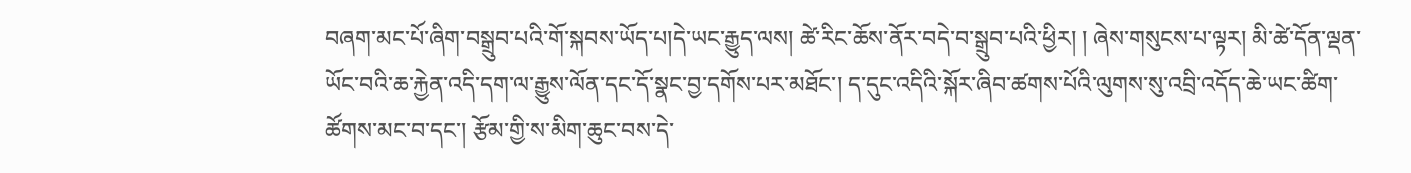བཞག་མང་པོ་ཞིག་བསྒྲུབ་པའི་གོ་སྐབས་ཡོད་པ།དེ་ཡང་རྒྱུད་ལས། ཚེ་རིང་ཆོས་ནོར་བདེ་བ་སྒྲུབ་པའི་ཕྱིར། ། ཞེས་གསུངས་པ་ལྟར། མི་ཚེ་དོན་ལྡན་ཡོང་བའི་ཆ་རྐྱེན་འདི་དག་ལ་རྒྱུས་ལོན་དང་དོ་སྣང་བྱ་དགོས་པར་མཐོང་། ད་དུང་འདིའི་སྐོར་ཞིབ་ཚགས་པོའི་ལུགས་སུ་འབྲི་འདོད་ཆེ་ཡང་ཚིག་ཚོགས་མང་བ་དང་། རྩོམ་གྱི་ས་མིག་ཆུང་བས་དེ་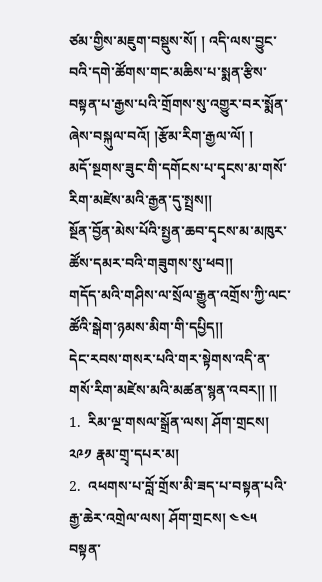ཙམ་གྱིས་མཇུག་བསྡུས་སོ། ། འདི་ལས་བྱུང་བའི་དགེ་ཚོགས་གང་མཆིས་པ་སྨན་རྩིས་བསྟན་པ་རྒྱས་པའི་གྲོགས་སུ་འགྱུར་བར་སྨོན་ཞེས་བསྐུལ་བའོ། །རྩོམ་རིག་རྒྱལ་ལོ། །
མདོ་སྔགས་ཟུང་གི་དགོངས་པ་དྭངས་མ་གསོ་རིག་མཛེས་མའི་རྒྱན་དུ་སྤྲས།།
སྔོན་བྱོན་མེས་པོའི་སྤྱན་ཆབ་དྭངས་མ་མཁུར་ཚོས་དམར་བའི་གཟུགས་སུ་ཕབ།།
གདོད་མའི་གཤིས་ལ་སྲོལ་རྒྱུན་འགྲོས་ཀྱི་ལང་ཚོའི་སྒེག་ཉམས་མིག་གི་དཔྱིད།།
དེང་རབས་གསར་པའི་གར་སྟེགས་འདི་ན་གསོ་རིག་མཛེས་མའི་མཚན་སྙན་འབར།། །།
1.  རིམ་ལྔ་གསལ་སྒྲོན་ལས། ཤོག་གྲངས། ༢༩༡ རྣམ་གྲྭ་དཔར་མ།
2.  འཕགས་པ་བློ་གྲོས་མི་ཟད་པ་བསྟན་པའི་རྒྱ་ཆེར་འགྲེལ་ལས། ཤོག་གྲངས། ༤༤༥ བསྟན་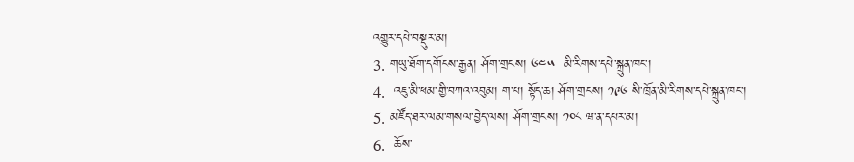འགྱུར་དཔེ་བསྡུར་མ།
3. གཡུ་ཐོག་དགོངས་རྒྱན། ཤོག་གྲངས། ༦༤༥  མི་རིགས་དཔེ་སྐྲུན་ཁང་།
4.  འཇུ་མི་ཕམ་གྱི་བཀའ་འབུམ། ག་པ། སྟོད་ཆ། ཤོག་གྲངས། ༡༩༦ སི་ཁྲོན་མི་རིགས་དཔེ་སྐྲུན་ཁང་།
5. མཛོད་ཐར་ལམ་གསལ་བྱེད་ལས། ཤོག་གྲངས། ༡༠༨ ཝ་ན་དཔར་མ།
6.  ཆོས་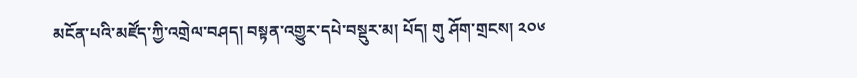མངོན་པའི་མཛོད་ཀྱི་འགྲེལ་བཤད། བསྟན་འགྱུར་དཔེ་བསྡུར་མ། པོད། གུ ཤོག་གྲངས། ༢༠༦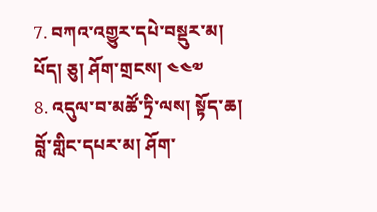7. བཀའ་འགྱུར་དཔེ་བསྡུར་མ། པོད། ཅུ། ཤོག་གྲངས། ༤༤༧
8. འདུལ་བ་མཚོ་ཏྲི་ལས། སྟོད་ཆ། བློ་གླིང་དཔར་མ། ཤོག་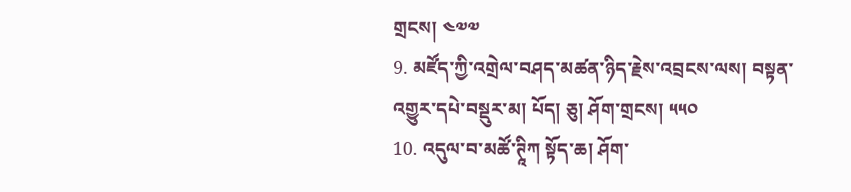གྲངས། ༤༧༧
9. མཛོད་ཀྱི་འགྲེལ་བཤད་མཚན་ཉིད་རྗེས་འབྲངས་ལས། བསྟན་འགྱུར་དཔེ་བསྡུར་མ། པོད། ཅུ། ཤོག་གྲངས། ༥༥༠
10. འདུལ་བ་མཚོ་ཊཱིཀ སྟོད་ཆ། ཤོག་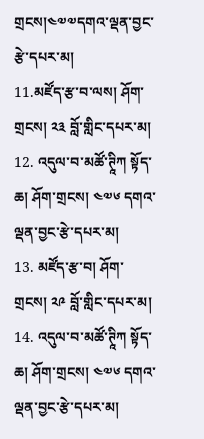གྲངས།༤༧༧དགའ་ལྡན་བྱང་རྩེ་དཔར་མ།
11.མཛོད་རྩ་བ་ལས། ཤོག་གྲངས། ༢༣ བློ་གླིང་དཔར་མ།
12. འདུལ་བ་མཚོ་ཊཱིཀ སྟོད་ཆ། ཤོག་གྲངས། ༤༧༦ དགའ་ལྡན་བྱང་རྩེ་དཔར་མ།
13. མཛོད་རྩ་བ། ཤོག་གྲངས། ༢༩ བློ་གླིང་དཔར་མ།
14. འདུལ་བ་མཚོ་ཊཱིཀ སྟོད་ཆ། ཤོག་གྲངས། ༤༧༦ དགའ་ལྡན་བྱང་རྩེ་དཔར་མ།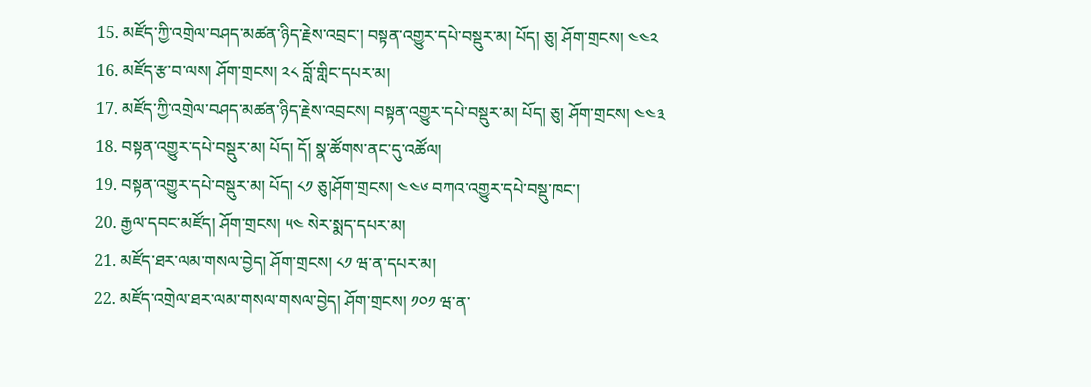15. མཛོད་ཀྱི་འགྲེལ་བཤད་མཚན་ཉིད་རྗེས་འབྲང་། བསྟན་འགྱུར་དཔེ་བསྡུར་མ། པོད། ཅུ། ཤོག་གྲངས། ༤༤༢
16. མཛོད་རྩ་བ་ལས། ཤོག་གྲངས། ༢༨ བློ་གླིང་དཔར་མ།
17. མཛོད་ཀྱི་འགྲེལ་བཤད་མཚན་ཉིད་རྗེས་འབྲངས། བསྟན་འགྱུར་དཔེ་བསྡུར་མ། པོད། ཅུ། ཤོག་གྲངས། ༤༤༣
18. བསྟན་འགྱུར་དཔེ་བསྡུར་མ། པོད། དོ། སྣ་ཚོགས་ནང་དུ་འཚོལ།
19. བསྟན་འགྱུར་དཔེ་བསྡུར་མ། པོད། ༨༡ ཅུ།ཤོག་གྲངས། ༤༤༦ བཀའ་འགྱུར་དཔེ་བསྡུ་ཁང་།
20. རྒྱལ་དབང་མཛོད། ཤོག་གྲངས། ༥༤ སེར་སྨད་དཔར་མ།
21. མཛོད་ཐར་ལམ་གསལ་བྱེད། ཤོག་གྲངས། ༨༡ ཝ་ན་དཔར་མ།
22. མཛོད་འགྲེལ་ཐར་ལམ་གསལ་གསལ་བྱེད། ཤོག་གྲངས། ༡༠༡ ཝ་ན་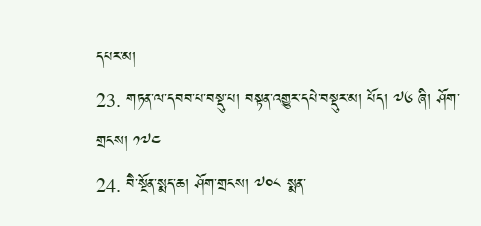དཔར་མ།
23. གཏན་ལ་དབབ་པ་བསྡུ་པ། བསྟན་འགྱུར་དཔེ་བསྡུར་མ། པོད། ༧༦ ཞི། ཤོག་གྲངས། ༡༧༤
24. བཻ་སྔོན་སྨད་ཆ། ཤོག་གྲངས། ༧༠༨ སྨན་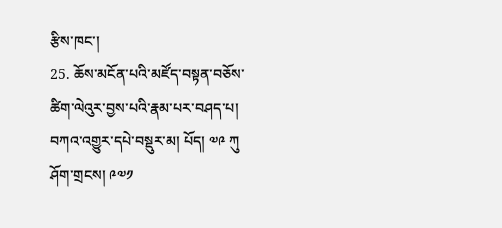རྩིས་ཁང་།
25. ཆོས་མངོན་པའི་མཛོད་བསྟན་བཅོས་ཚིག་ལེའུར་བྱས་པའི་རྣམ་པར་བཤད་པ། བཀའ་འགྱུར་དཔེ་བསྡུར་མ། པོད། ༧༩ ཀུ ཤོག་གྲངས། ༩༧༡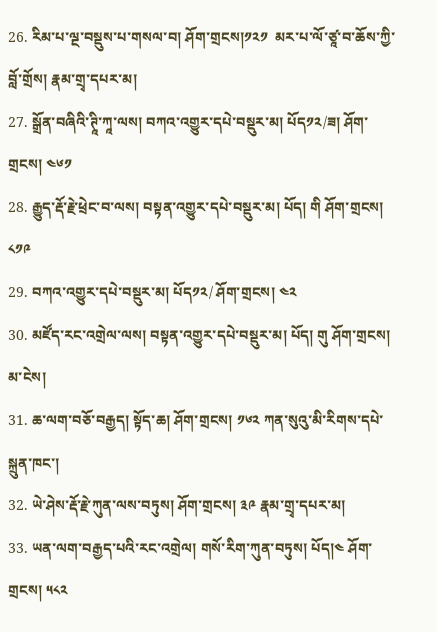26. རིམ་པ་ལྔ་བསྡུས་པ་གསལ་བ། ཤོག་གྲངས།༡༢༡  མར་པ་ལོ་ཙཱ་བ་ཆོས་ཀྱི་བློ་གྲོས། རྣམ་གྲྭ་དཔར་མ།
27. སྒྲོན་བཞིའི་ཊཱི་ཀཱ་ལས། བཀའ་འགྱུར་དཔེ་བསྡུར་མ། པོད༡༢/ཟ། ཤོག་གྲངས། ༤༦༡
28. རྒྱུད་རྡོ་རྗེ་ཕྲེང་བ་ལས། བསྟན་འགྱུར་དཔེ་བསྡུར་མ། པོད། གི ཤོག་གྲངས། ༨༡༩
29. བཀའ་འགྱུར་དཔེ་བསྡུར་མ། པོད༡༢/ ཤོག་གྲངས། ༤༢
30. མཛོད་རང་འགྲེལ་ལས། བསྟན་འགྱུར་དཔེ་བསྡུར་མ། པོད། གུ ཤོག་གྲངས། མ་ངེས།
31. ཆ་ལག་བཅོ་བརྒྱད། སྟོད་ཆ། ཤོག་གྲངས། ༡༦༢ ཀན་སུའུ་མི་རིགས་དཔེ་སྐྲུན་ཁང་།
32. ཡེ་ཤེས་རྡོ་རྗེ་ཀུན་ལས་བཏུས། ཤོག་གྲངས། ༣༩ རྣམ་གྲྭ་དཔར་མ།
33. ཡན་ལག་བརྒྱད་པའི་རང་འགྲེལ། གསོ་རིག་ཀུན་བཏུས། པོད།༤ ཤོག་གྲངས། ༥༨༢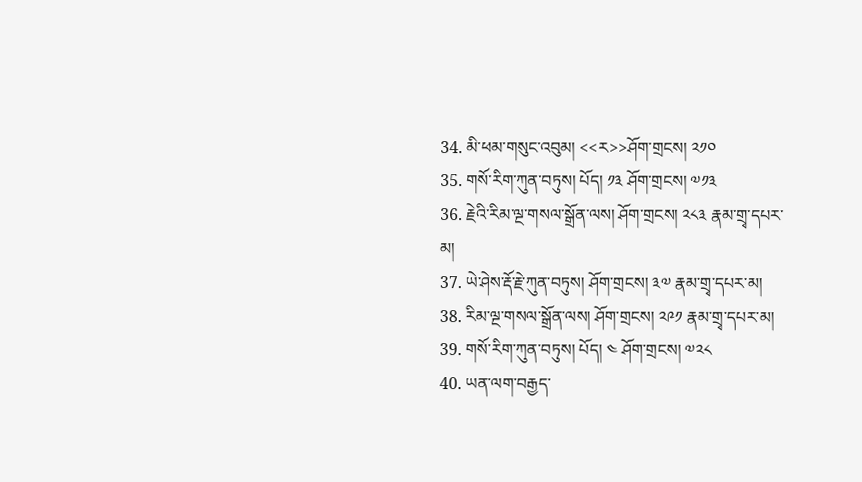34. མི་ཕམ་གསུང་འབུམ། <<ར>>ཤོག་གྲངས། ༢༡༠
35. གསོ་རིག་ཀུན་བཏུས། པོད། ༡༣ ཤོག་གྲངས། ༧༡༣
36. རྗེའི་རིམ་ལྔ་གསལ་སྒྲོན་ལས། ཤོག་གྲངས། ༢༨༣ རྣམ་གྲྭ་དཔར་མ།
37. ཡེ་ཤེས་རྡོ་རྗེ་ཀུན་བཏུས། ཤོག་གྲངས། ༣༧ རྣམ་གྲྭ་དཔར་མ།
38. རིམ་ལྔ་གསལ་སྒྲོན་ལས། ཤོག་གྲངས། ༢༩༡ རྣམ་གྲྭ་དཔར་མ།
39. གསོ་རིག་ཀུན་བཏུས། པོད། ༤ ཤོག་གྲངས། ༧༢༨
40. ཡན་ལག་བརྒྱད་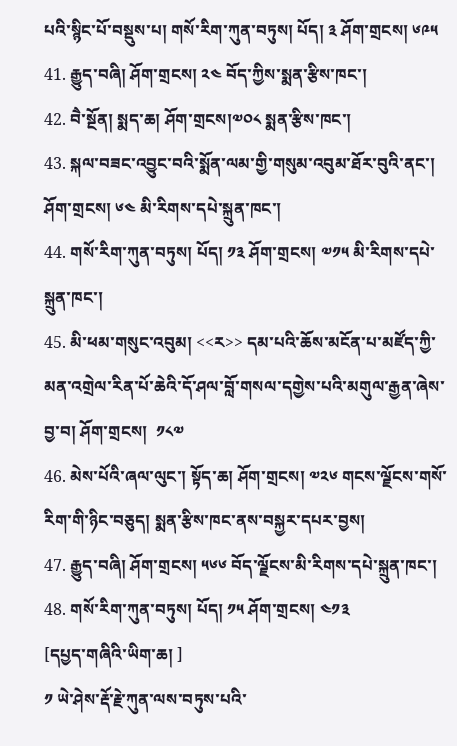པའི་སྙིང་པོ་བསྡུས་པ། གསོ་རིག་ཀུན་བཏུས། པོད། ༣ ཤོག་གྲངས། ༦༩༥
41. རྒྱུད་བཞི། ཤོག་གྲངས། ༢༤ བོད་ཀྱིས་སྨན་རྩིས་ཁང་།
42. བཻ་སྔོན། སྨད་ཆ། ཤོག་གྲངས།༧༠༨ སྨན་རྩིས་ཁང་།
43. སྐལ་བཟང་འབྱུང་བའི་སྨོན་ལམ་གྱི་གསུམ་འབུམ་ཐོར་བུའི་ནང་།  ཤོག་གྲངས། ༦༤ མི་རིགས་དཔེ་སྐྲུན་ཁང་།
44. གསོ་རིག་ཀུན་བཏུས། པོད། ༡༣ ཤོག་གྲངས། ༧༡༥ མི་རིགས་དཔེ་སྐྲུན་ཁང་།
45. མི་ཕམ་གསུང་འབུམ། <<ར>> དམ་པའི་ཆོས་མངོན་པ་མཛོད་ཀྱི་མན་འགྲེལ་རིན་པོ་ཆེའི་དོ་ཤལ་བློ་གསལ་དགྱེས་པའི་མགུལ་རྒྱན་ཞེས་བྱ་བ། ཤོག་གྲངས།  ༡༨༧
46. མེས་པོའི་ཞལ་ལུང་། སྟོད་ཆ། ཤོག་གྲངས། ༧༢༦ གངས་ལྗོངས་གསོ་རིག་གི་ཉིང་བཅུད། སྨན་རྩིས་ཁང་ནས་བསྐྱར་དཔར་བྱས།
47. རྒྱུད་བཞི། ཤོག་གྲངས། ༥༦༦ བོད་ལྗོངས་མི་རིགས་དཔེ་སྐྲུན་ཁང་།
48. གསོ་རིག་ཀུན་བཏུས། པོད། ༡༥ ཤོག་གྲངས། ༤༡༣
[དཔྱད་གཞིའི་ཡིག་ཆ། ]
༡ ཡེ་ཤེས་རྡོ་རྗེ་ཀུན་ལས་བཏུས་པའི་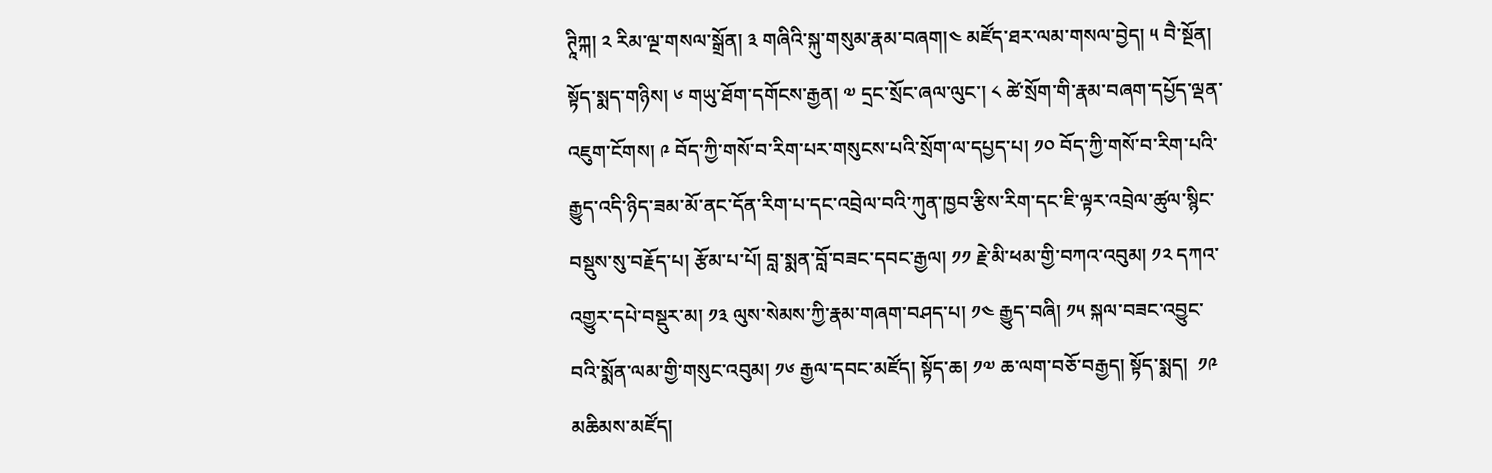ཊཱིཀྐ། ༢ རིམ་ལྔ་གསལ་སྒྲོན། ༣ གཞིའི་སྐུ་གསུམ་རྣམ་བཞག།༤ མཛོད་ཐར་ལམ་གསལ་བྱེད། ༥ བཻ་སྔོན། སྟོད་སྨད་གཉིས། ༦ གཡུ་ཐོག་དགོངས་རྒྱན། ༧ དྲང་སྲོང་ཞལ་ལུང་། ༨ ཚེ་སྲོག་གི་རྣམ་བཞག་དཔྱོད་ལྡན་འཇུག་ངོགས། ༩ བོད་ཀྱི་གསོ་བ་རིག་པར་གསུངས་པའི་སྲོག་ལ་དཔྱད་པ། ༡༠ བོད་ཀྱི་གསོ་བ་རིག་པའི་རྒྱུད་འདི་ཉིད་ཟམ་མོ་ནང་དོན་རིག་པ་དང་འབྲེལ་བའི་ཀུན་ཁྱབ་རྩིས་རིག་དང་ཇི་ལྟར་འབྲེལ་ཚུལ་སྙིང་བསྡུས་སུ་བརྗོད་པ། རྩོམ་པ་པོ། བླ་སྨན་བློ་བཟང་དབང་རྒྱལ། ༡༡ རྗེ་མི་ཕམ་གྱི་བཀའ་འབུམ། ༡༢ དཀའ་འགྱུར་དཔེ་བསྡུར་མ། ༡༣ ལུས་སེམས་ཀྱི་རྣམ་གཞག་བཤད་པ། ༡༤ རྒྱུད་བཞི། ༡༥ སྐལ་བཟང་འབྱུང་བའི་སྨོན་ལམ་གྱི་གསུང་འབུམ། ༡༦ རྒྱལ་དབང་མཛོད། སྟོད་ཆ། ༡༧ ཆ་ལག་བཅོ་བརྒྱད། སྟོད་སྨད།  ༡༩ མཆིམས་མཛོད།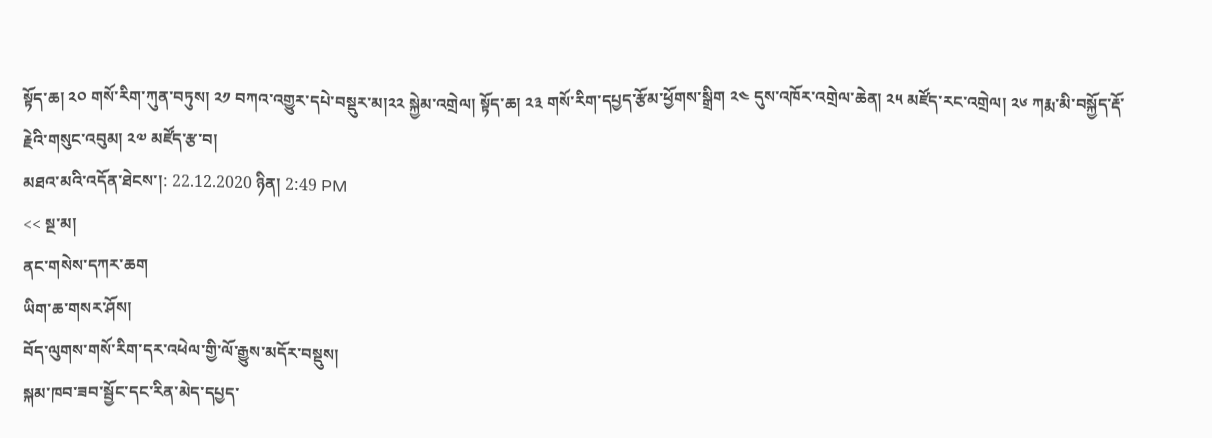སྟོད་ཆ། ༢༠ གསོ་རིག་ཀུན་བཏུས། ༢༡ བཀའ་འགྱུར་དཔེ་བསྡུར་མ།༢༢ སྐྱེམ་འགྲེལ། སྟོད་ཆ། ༢༣ གསོ་རིག་དཔྱད་རྩོམ་ཕྱོགས་སྒྲིག ༢༤ དུས་འཁོར་འགྲེལ་ཆེན། ༢༥ མཛོད་རང་འགྲེལ། ༢༦ ཀརྨ་མི་བསྐྱོད་རྡོ་རྗེའི་གསུང་འབུམ། ༢༧ མཛོད་རྩ་བ།
མཐའ་མའི་འདོན་ཐེངས་།: 22.12.2020 ཉིན། 2:49 PM
<< སྔ་མ།
ནང་གསེས་དཀར་ཆག
ཡིག་ཆ་གསར་ཤོས།
བོད་ལུགས་གསོ་རིག་དར་འཕེལ་གྱི་ལོ་རྒྱུས་མདོར་བསྡུས།
སྐམ་ཁབ་ཟབ་སྦྱོང་དང་རིན་མེད་དཔྱད་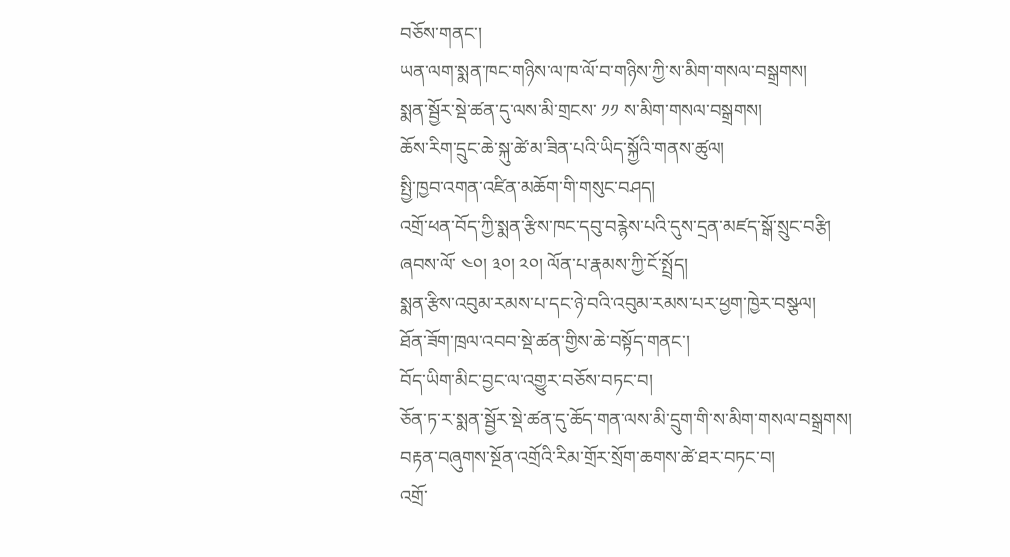བཅོས་གནང་།
ཡན་ལག་སྨན་ཁང་གཉིས་ལ་ཁ་ལོ་བ་གཉིས་ཀྱི་ས་མིག་གསལ་བསྒྲགས།
སྨན་སྦྱོར་སྡེ་ཚན་དུ་ལས་མི་གྲངས་ ༡༡ ས་མིག་གསལ་བསྒྲགས།
ཆོས་རིག་དྲུང་ཆེ་སྐུ་ཚེ་མ་ཟིན་པའི་ཡིད་སྐྱོའི་གནས་ཚུལ།
སྤྱི་ཁྱབ་འགན་འཛིན་མཆོག་གི་གསུང་བཤད།
འགྲོ་ཕན་བོད་ཀྱི་སྨན་རྩིས་ཁང་དབུ་བརྙེས་པའི་དུས་དྲན་མཛད་སྒོ་སྲུང་བརྩི།
ཞབས་ལོ་ ༤༠། ༣༠། ༢༠། ལོན་པ་རྣམས་ཀྱི་ངོ་སྤྲོད།
སྨན་རྩིས་འབུམ་རམས་པ་དང་ཉེ་བའི་འབུམ་རམས་པར་ཕྱག་ཁྱེར་བསྩལ།
ཐོན་ཟོག་ཁྲལ་འབབ་སྡེ་ཚན་གྱིས་ཆེ་བསྟོད་གནང་།
བོད་ཡིག་མིང་བྱང་ལ་འགྱུར་བཅོས་བཏང་བ།
ཅོན་ཏ་ར་སྨན་སྦྱོར་སྡེ་ཚན་དུ་ཆོད་གན་ལས་མི་དྲུག་གི་ས་མིག་གསལ་བསྒྲགས།
བརྟན་བཞུགས་སྔོན་འགྲོའི་རིམ་གྲོར་སྲོག་ཆགས་ཚེ་ཐར་བཏང་བ།
འགྲོ་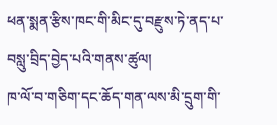ཕན་སྨན་རྩིས་ཁང་གི་མིང་དུ་བརྫུས་ཏེ་ནད་པ་བསླུ་བྲིད་བྱེད་པའི་གནས་ཚུལ།
ཁ་ལོ་བ་གཅིག་དང་ཆོད་གན་ལས་མི་དྲུག་གི་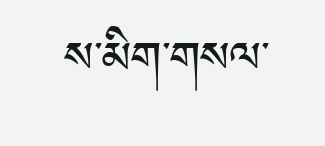ས་མིག་གསལ་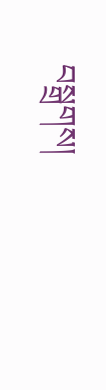བསྒྲགས།